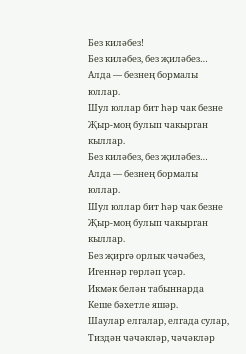Без киләбез!
Без киләбез, без җиләбез…
Алда — безнең бормалы юллар.
Шул юллар бит һәр чак безне
Җыр-моң булып чакырган кыллар.
Без киләбез, без җиләбез…
Алда — безнең бормалы юллар.
Шул юллар бит һәр чак безне
Җыр-моң булып чакырган кыллар.
Без җиргә орлык чәчәбез,
Игеннәр гөрләп үсәр.
Икмәк белән табыннарда
Кеше бәхетле яшәр.
Шаулар елгалар, елгада сулар,
Тиздән чәчәкләр, чәчәкләр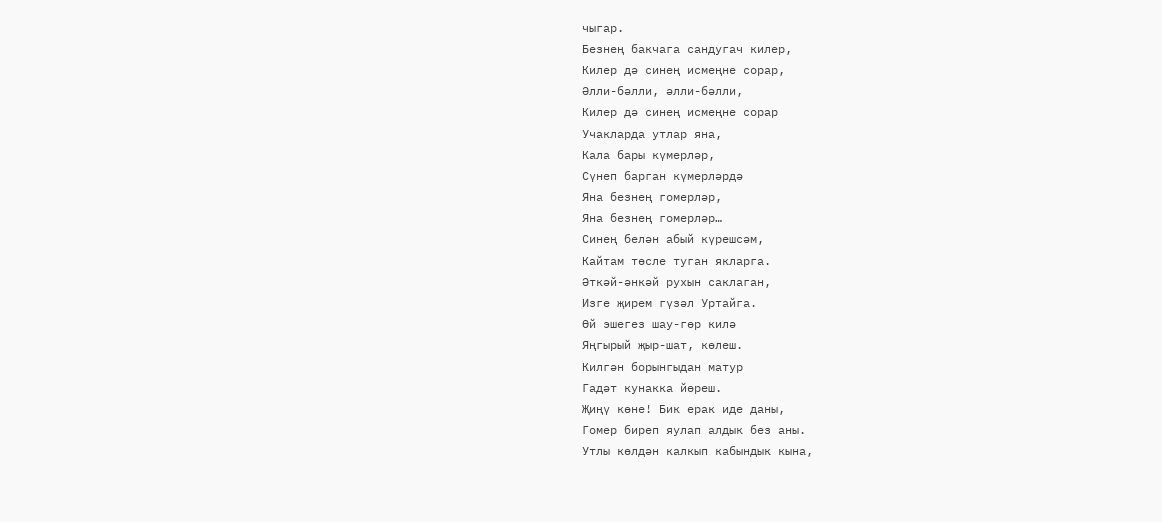чыгар.
Безнең бакчага сандугач килер,
Килер дә синең исмеңне сорар,
Әлли-бәлли, әлли-бәлли,
Килер дә синең исмеңне сорар
Учакларда утлар яна,
Кала бары күмерләр,
Сүнеп барган күмерләрдә
Яна безнең гомерләр,
Яна безнең гомерләр…
Синең белән абый күрешсәм,
Кайтам төсле туган якларга.
Әткәй-әнкәй рухын саклаган,
Изге җирем гүзәл Уртайга.
Өй эшегез шау-гөр килә
Яңгырый җыр-шат, көлеш.
Килгән борынгыдан матур
Гадәт кунакка йөреш.
Җиңү көне! Бик ерак иде даны,
Гомер биреп яулап алдык без аны.
Утлы көлдән калкып кабындык кына,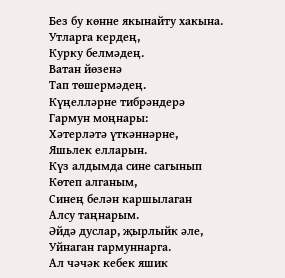Без бу көнне якынайту хакына.
Утларга кердең,
Курку белмәдең.
Ватан йөзенә
Тап төшермәдең.
Күңелләрне тибрәндерә
Гармун моңнары:
Хәтерләтә үткәннәрне,
Яшьлек елларын.
Күз алдымда сине сагынып
Көтеп алганым,
Синең белән каршылаган
Алсу таңнарым.
Әйдә дуслар, җырлыйк әле,
Уйнаган гармуннарга.
Ал чәчәк кебек яшик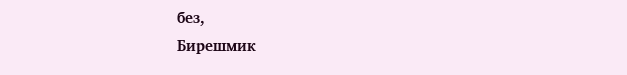без,
Бирешмик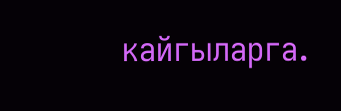кайгыларга.